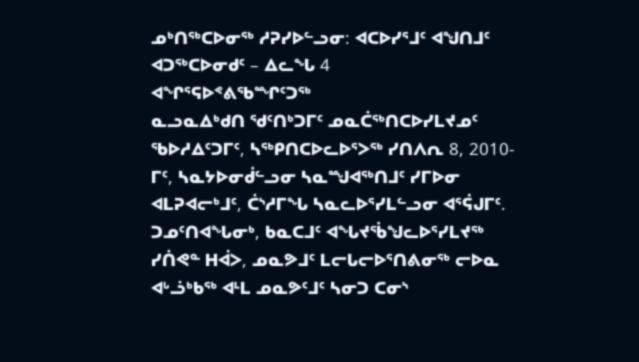ᓄᒃᑎᖅᑕᐅᓂᖅ ᓱᕈᓯᐅᓪᓗᓂ: ᐊᑕᐅᓯᕐᒧᑦ ᐊᖑᑎᒧᑦ ᐊᑐᖅᑕᐅᓂᑯᑦ – ᐃᓚᖓ 4
ᐊᖏᕐᕋᐅᕝᕕᖃᙱᑦᑐᖅ
ᓇᓗᓇᐃᒃᑯᑎ ᖁᑦᑎᒃᑐᒥᑦ ᓄᓇᑖᖅᑎᑕᐅᓯᒪᔪᓄᑦ ᖃᐅᓱᐃᑦᑐᒥᑦ, ᓴᖅᑭᑎᑕᐅᓚᐅᕐᐳᖅ ᓯᑎᐱᕆ 8, 2010-ᒥᑦ, ᓴᓇᔭᐅᓂᑰᓪᓗᓂ ᓴᓇᙳᐊᖅᑎᒧᑦ ᓯᒥᐅᓂ ᐊᒪᕈᐊᓕᒃᒧᑦ, ᑖᔅᓱᒥᖓ ᓴᓇᓚᐅᕐᓯᒪᓪᓗᓂ ᐊᕐᕌᒍᒥᑦ. ᑐᓄᑦᑎᐊᖓᓂᒃ, ᑲᓇᑕᒧᑦ ᐊᖓᔪᖄᖑᓚᐅᕐᓯᒪᔪᖅ ᓯᑏᕙᓐ ᕼᐋᐳ, ᓄᓇᕗᒧᑦ ᒪᓕᒐᓕᐅᕐᑎᕕᓂᖅ ᓕᐅᓇ ᐊᒡᓘᒃᑲᖅ ᐊᒻᒪ ᓄᓇᕗᑦᒧᑦ ᓴᓂᑐ ᑕᓂᔅ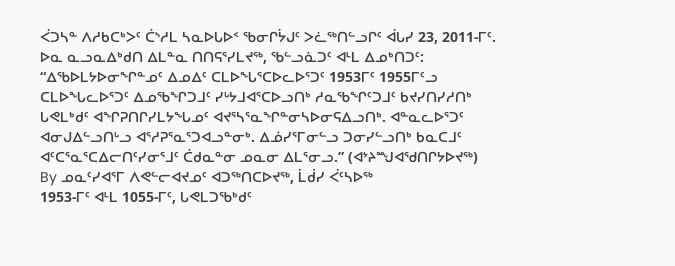ᐹᑐᓴᓐ ᐱᓱᑲᑕᒃᐳᑦ ᑖᔅᓱᒪ ᓴᓇᐅᒐᐅᑉ ᖃᓂᒋᔮᒍᑦ ᐳᓛᖅᑎᓪᓗᒋᑦ ᐋᒐᓯ 23, 2011-ᒥᑦ. ᐅᓇ ᓇᓗᓇᐃᒃᑯᑎ ᐃᒪᓐᓇ ᑎᑎᕋᕐᓯᒪᔪᖅ, ᖃᓪᓗᓈᑐᑦ ᐊᒻᒪ ᐃᓄᒃᑎᑐᑦ: “ᐃᖃᐅᒪᔭᐅᓂᖏᓐᓄᑦ ᐃᓄᐃᑦ ᑕᒪᐅᖓᕐᑕᐅᓚᐅᕐᑐᑦ 1953ᒥᑦ 1955ᒥᑦᓗ ᑕᒪᐅᖓᓚᐅᕐᑐᑦ ᐃᓄᖃᖏᑐᒧᑦ ᓯᒡᔭᒧᐊᕐᑕᐅᓗᑎᒃ ᓱᓇᖃᖏᑦᑐᒧᑦ ᑲᔪᓯᑎᓯᓱᑎᒃ ᒐᕙᒪᒃᑯᑦ ᐊᖏᕈᑎᒋᓯᒪᔭᖓᓄᑦ ᐊᔪᕐᓴᕐᓇᖏᓐᓂᓴᐅᓂᕋᐃᓗᑎᒃ. ᐊᓐᓇᓚᐅᕐᑐᑦ ᐊᓂᒍᐃᓪᓗᑎᒡᓗ ᐊᕐᓱᕈᕐᓇᕐᑐᐊᓗᓐᓂᒃ. ᐃᓅᓯᕐᒥᓂᓪᓗ ᑐᓂᓯᓪᓗᑎᒃ ᑲᓇᑕᒧᑦ ᐊᑦᑕᕐᓇᕐᑕᐃᓕᑎᑦᓯᓂᕐᒧᑦ ᑖᑯᓇᓐᓂ ᓄᓇᓂ ᐃᒪᕐᓂᓗ.” (ᐊᔾᔨᙳᐊᖁᑎᒋᔭᐅᔪᖅ)
By ᓄᓇᑦᓯᐊᕐᒥ ᐱᕙᓪᓕᐊᔪᓄᑦ ᐊᑐᖅᑎᑕᐅᔪᖅ, ᒫᑰᓯ ᐹᑦᓴᐅᖅ
1953-ᒥᑦ ᐊᒻᒪ 1055-ᒥᑦ, ᒐᕙᒪᑐᖃᒃᑯᑦ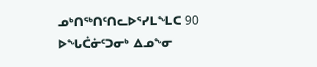ᓄᒃᑎᖅᑎᑦᑎᓚᐅᕐᓯᒪᖕᒪᑕ 90 ᐅᖓᑖᓃᑦᑐᓂᒃ ᐃᓄᖕᓂ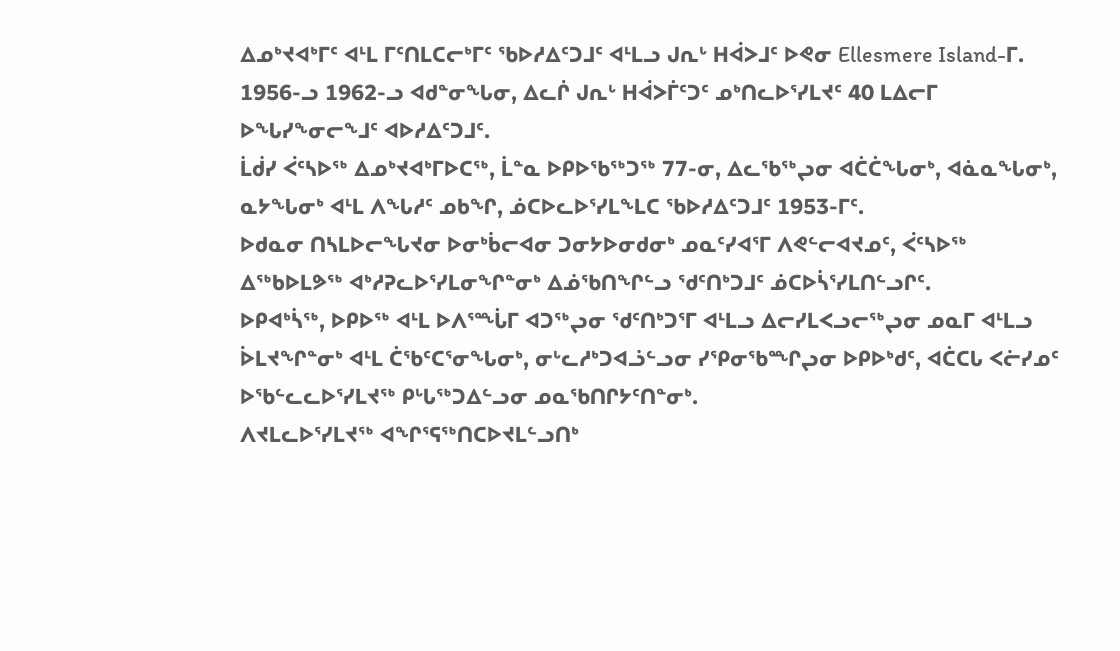ᐃᓄᒃᔪᐊᒃᒥᑦ ᐊᒻᒪ ᒥᑦᑎᒪᑕᓕᒃᒥᑦ ᖃᐅᓱᐃᑦᑐᒧᑦ ᐊᒻᒪᓗ ᒍᕆᒡ ᕼᐋᐳᒧᑦ ᐅᕙᓂ Ellesmere Island-ᒥ. 1956-ᓗ 1962-ᓗ ᐊᑯᓐᓂᖓᓂ, ᐃᓚᒌ ᒍᕆᒡ ᕼᐋᐳᒦᑦᑐᑦ ᓄᒃᑎᓚᐅᕐᓯᒪᔪᑦ 40 ᒪᐃᓕᒥ ᐅᖓᓯᖕᓂᓕᖕᒧᑦ ᐊᐅᓱᐃᑦᑐᒧᑦ.
ᒫᑰᓯ ᐹᑦᓴᐅᖅ ᐃᓄᒃᔪᐊᒃᒥᐅᑕᖅ, ᒫᓐᓇ ᐅᑭᐅᖃᖅᑐᖅ 77-ᓂ, ᐃᓚᖃᖅᖢᓂ ᐊᑖᑖᖓᓂᒃ, ᐊᓈᓇᖓᓂᒃ, ᓇᔭᖓᓂᒃ ᐊᒻᒪ ᐱᖓᓱᑦ ᓄᑲᖏ, ᓅᑕᐅᓚᐅᕐᓯᒪᖕᒪᑕ ᖃᐅᓱᐃᑦᑐᒧᑦ 1953-ᒥᑦ.
ᐅᑯᓇᓂ ᑎᓴᒪᐅᓕᖓᔪᓂ ᐅᓂᒃᑳᓕᐊᓂ ᑐᓂᔭᐅᓂᑯᓂᒃ ᓄᓇᑦᓯᐊᕐᒥ ᐱᕙᓪᓕᐊᔪᓄᑦ, ᐹᑦᓴᐅᖅ ᐃᖅᑲᐅᒪᕗᖅ ᐊᒃᓱᕈᓚᐅᕐᓯᒪᓂᖏᓐᓂᒃ ᐃᓅᖃᑎᖏᓪᓗ ᖁᑦᑎᒃᑐᒧᑦ ᓅᑕᐅᓵᕐᓯᒪᑎᓪᓗᒋᑦ.
ᐅᑭᐊᒃᓵᖅ, ᐅᑭᐅᖅ ᐊᒻᒪ ᐅᐱᕐᙶᒥ ᐊᑐᖅᖢᓂ ᖁᑦᑎᒃᑐᕐᒥ ᐊᒻᒪᓗ ᐃᓕᓯᒪᐸᓗᓕᖅᖢᓂ ᓄᓇᒥ ᐊᒻᒪᓗ ᐆᒪᔪᖏᓐᓂᒃ ᐊᒻᒪ ᑖᖃᑦᑕᕐᓂᖓᓂᒃ, ᓂᒡᓚᓱᒃᑐᐊᓘᓪᓗᓂ ᓯᕿᓂᖃᙱᖢᓂ ᐅᑭᐅᒃᑯᑦ, ᐊᑖᑕᒐ ᐸᓖᓯᓄᑦ ᐅᖃᓪᓚᓚᐅᕐᓯᒪᔪᖅ ᑭᒡᒐᖅᑐᐃᓪᓗᓂ ᓄᓇᖃᑎᒋᔭᑦᑎᓐᓂᒃ.
ᐱᔪᒪᓚᐅᕐᓯᒪᔪᖅ ᐊᖏᕐᕋᖅᑎᑕᐅᔪᒪᓪᓗᑎᒃ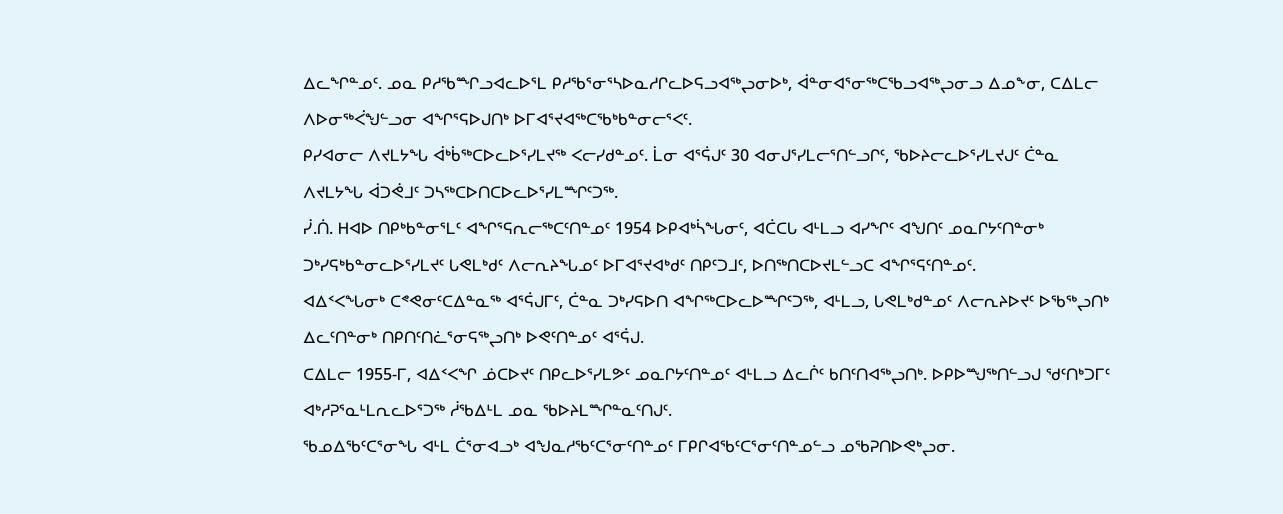ᐃᓚᖏᓐᓄᑦ. ᓄᓇ ᑭᓱᖃᙱᓗᐊᓚᐅᕐᒪ ᑭᓱᖃᕐᓂᕐᓴᐅᓇᓱᒋᓚᐅᕋᓗᐊᖅᖢᓂᐅᒃ, ᐋᓐᓂᐊᕐᓂᖅᑕᖃᓗᐊᖅᖢᓂᓗ ᐃᓄᖕᓂ, ᑕᐃᒪᓕ ᐱᐅᓂᖅᐹᖑᓪᓗᓂ ᐊᖏᕐᕋᐅᒍᑎᒃ ᐅᒥᐊᕐᔪᐊᖅᑕᖃᒃᑲᓐᓂᓕᕐᐸᑦ.
ᑭᓯᐊᓂᓕ ᐱᔪᒪᔭᖓ ᐋᒃᑳᖅᑕᐅᓚᐅᕐᓯᒪᔪᖅ ᐸᓕᓯᑯᓐᓄᑦ. ᒫᓂ ᐊᕐᕌᒍᑦ 30 ᐊᓂᒍᕐᓯᒪᓕᕐᑎᓪᓗᒋᑦ, ᖃᐅᔨᓕᓚᐅᕐᓯᒪᔪᒍᑦ ᑖᓐᓇ ᐱᔪᒪᔭᖓ ᐋᑐᕚᒧᑦ ᑐᓴᖅᑕᐅᑎᑕᐅᓚᐅᕐᓯᒪᙱᑦᑐᖅ.
ᓰ.ᑏ. ᕼᐊᐅ ᑎᑭᒃᑲᓐᓂᕐᒪᑦ ᐊᖏᕐᕋᕆᓕᖅᑕᑦᑎᓐᓄᑦ 1954 ᐅᑭᐊᒃᓵᖓᓂᑦ, ᐊᑖᑕᒐ ᐊᒻᒪᓗ ᐊᓯᖏᑦ ᐊᖑᑎᑦ ᓄᓇᒋᔭᑦᑎᓐᓂᒃ ᑐᒃᓯᕋᒃᑲᓐᓂᓚᐅᕐᓯᒪᔪᑦ ᒐᕙᒪᒃᑯᑦ ᐱᓕᕆᔨᖓᓄᑦ ᐅᒥᐊᕐᔪᐊᒃᑯᑦ ᑎᑭᑦᑐᒧᑦ, ᐅᑎᖅᑎᑕᐅᔪᒪᓪᓗᑕ ᐊᖏᕐᕋᑦᑎᓐᓄᑦ.
ᐊᐃᑉᐸᖓᓂᒃ ᑕᕝᕙᓂᑦᑕᐃᓐᓇᖅ ᐊᕐᕌᒍᒥᑦ, ᑖᓐᓇ ᑐᒃᓯᕋᐅᑎ ᐊᖏᖅᑕᐅᓚᐅᙱᑦᑐᖅ, ᐊᒻᒪᓗ, ᒐᕙᒪᒃᑯᓐᓄᑦ ᐱᓕᕆᔨᐅᔪᑦ ᐅᖃᖅᖢᑎᒃ ᐃᓚᑦᑎᓐᓂᒃ ᑎᑭᑎᑦᑎᓛᕐᓂᕋᖅᖢᑎᒃ ᐅᕙᑦᑎᓐᓄᑦ ᐊᕐᕌᒍ.
ᑕᐃᒪᓕ 1955-ᒥ, ᐊᐃᑉᐸᖏ ᓅᑕᐅᔪᑦ ᑎᑭᓚᐅᕐᓯᒪᕗᑦ ᓄᓇᒋᔭᑦᑎᓐᓄᑦ ᐊᒻᒪᓗ ᐃᓚᒌᑦ ᑲᑎᑦᑎᐊᖅᖢᑎᒃ. ᐅᑭᐅᙳᖅᑎᓪᓗᒍ ᖁᑦᑎᒃᑐᒥᑦ ᐊᒃᓱᕈᕐᓇᒻᒪᕆᓚᐅᕐᑐᖅ ᓲᖃᐃᒻᒪ ᓄᓇ ᖃᐅᔨᒪᙱᓐᓇᑦᑎᒍᑦ.
ᖃᓄᐃᖃᑦᑕᕐᓂᖓ ᐊᒻᒪ ᑖᕐᓂᐊᓗᒃ ᐊᖑᓇᓱᖃᑦᑕᕐᓂᑦᑎᓐᓄᑦ ᒥᑭᒋᐊᖃᑦᑕᕐᓂᑦᑎᓐᓄᓪᓗ ᓄᖃᕈᑎᐅᕙᒃᖢᓂ.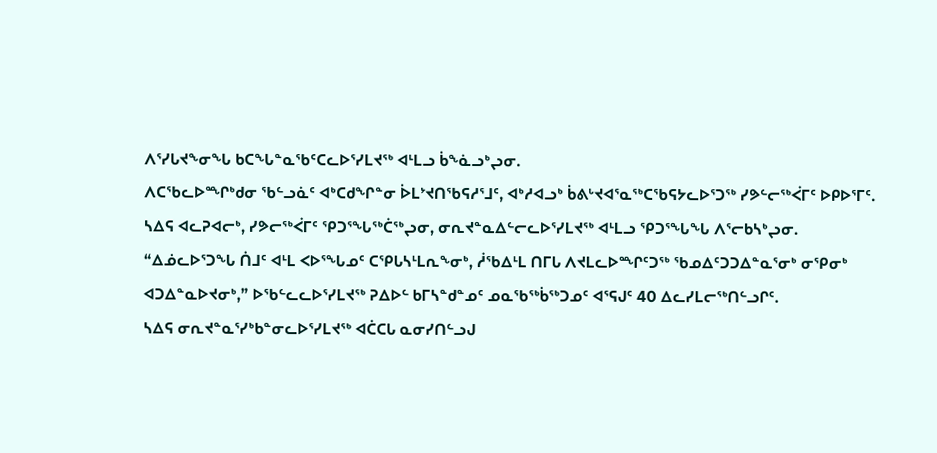ᐱᕐᓯᒐᔪᖕᓂᖓ ᑲᑕᖓᓐᓇᖃᑦᑕᓚᐅᕐᓯᒪᔪᖅ ᐊᒻᒪᓗ ᑳᖕᓈᓗᒃᖢᓂ.
ᐱᑕᖃᓚᐅᙱᒃᑯᓂ ᖃᓪᓗᓈᑦ ᐊᒃᑕᑯᖏᓐᓂ ᐆᒪᔾᔪᑎᖃᕋᓱᕐᒧᑦ, ᐊᒃᓱᐊᓗᒃ ᑳᕕᒡᔪᐊᕐᓇᖅᑕᖃᕋᔭᓚᐅᕐᑐᖅ ᓯᕗᓪᓕᖅᐹᒥᑦ ᐅᑭᐅᕐᒥᑦ.
ᓴᐃᕋ ᐊᓚᕈᐊᓕᒃ, ᓯᕗᓕᖅᐹᒥᑦ ᕿᑐᕐᖓᖅᑖᖅᖢᓂ, ᓂᕆᔪᓐᓇᐃᓪᓕᓚᐅᕐᓯᒪᔪᖅ ᐊᒻᒪᓗ ᕿᑐᕐᖓᖓ ᐱᕐᓕᑲᓴᒃᖢᓂ.
“ᐃᓅᓚᐅᕐᑐᖓ ᑏᒧᑦ ᐊᒻᒪ ᐸᐅᕐᖓᓄᑦ ᑕᕿᒐᓴᒻᒪᕆᖕᓂᒃ, ᓲᖃᐃᒻᒪ ᑎᒥᒐ ᐱᔪᒪᓚᐅᙱᑦᑐᖅ ᖃᓄᐃᑦᑐᑐᐃᓐᓇᕐᓂᒃ ᓂᕿᓂᒃ ᐊᑐᐃᓐᓇᐅᔪᓂᒃ,” ᐅᖃᓪᓚᓚᐅᕐᓯᒪᔪᖅ ᕈᐃᐅᓪ ᑲᒥᓴᓐᑯᓐᓄᑦ ᓄᓇᖃᖅᑳᖅᑐᓄᑦ ᐊᕐᕋᒍᑦ 40 ᐃᓚᓯᒪᓕᖅᑎᓪᓗᒋᑦ.
ᓴᐃᕋ ᓂᕆᔪᓐᓇᕐᓯᒃᑲᓐᓂᓚᐅᕐᓯᒪᔪᖅ ᐊᑖᑕᒐ ᓇᓂᓯᑎᓪᓗᒍ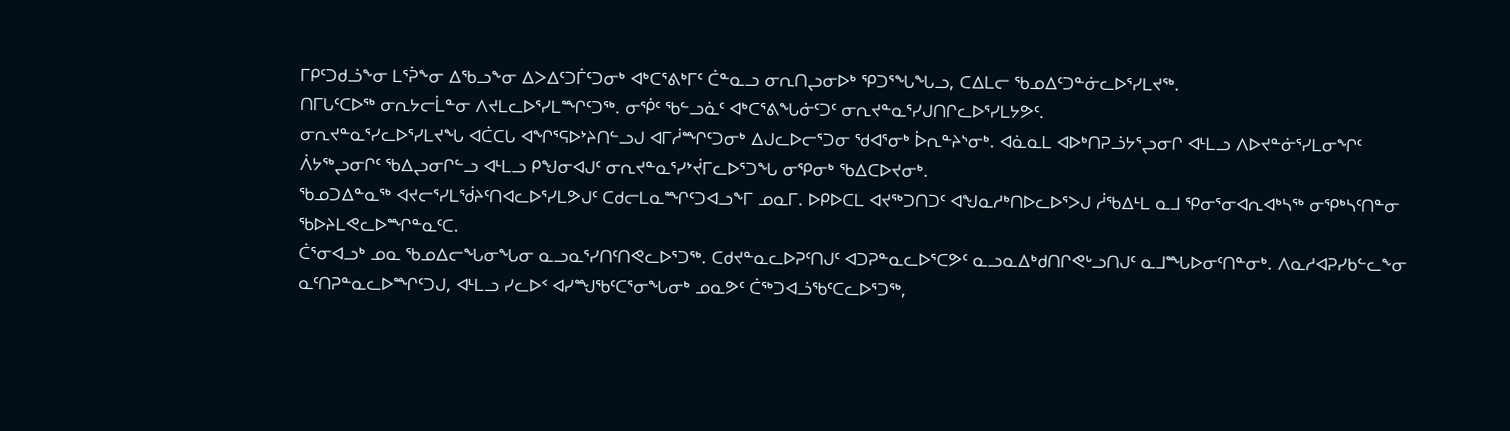ᒥᑭᑦᑐᑯᓘᖕᓂ ᒪᕐᕉᖕᓂ ᐃᖃᓗᖕᓂ ᐃᐳᐃᑦᑐᒦᑦᑐᓂᒃ ᐊᒃᑕᕐᕕᒃᒥᑦ ᑖᓐᓇᓗ ᓂᕆᑎᖢᓂᐅᒃ ᕿᑐᕐᖓᖓᓗ, ᑕᐃᒪᓕ ᖃᓄᐃᑦᑐᓐᓃᓚᐅᕐᓯᒪᔪᖅ.
ᑎᒥᒐᑦᑕᐅᖅ ᓂᕆᔭᓕᒫᓐᓂ ᐱᔪᒪᓚᐅᕐᓯᒪᙱᑦᑐᖅ. ᓂᖀᑦ ᖃᓪᓗᓈᑦ ᐊᒃᑕᕐᕕᖓᓃᑦᑐᑦ ᓂᕆᔪᓐᓇᕐᓯᒍᑎᒋᓚᐅᕐᓯᒪᔭᕗᑦ.
ᓂᕆᔪᓐᓇᕐᓯᓚᐅᕐᓯᒪᔪᖓ ᐊᑖᑕᒐ ᐊᖏᕐᕋᐅᔾᔨᑎᓪᓗᒍ ᐊᒥᓲᙱᑦᑐᓂᒃ ᐃᒍᓚᐅᓕᕐᑐᓂ ᖁᐊᕐᓂᒃ ᐆᕆᓐᔨᔅᓂᒃ. ᐊᓈᓇᒪ ᐊᐅᒃᑎᕈᓘᔭᕐᖢᓂᒋ ᐊᒻᒪᓗ ᐱᐅᔪᓐᓃᕐᓯᒪᓂᖏᑦ ᐲᔭᖅᖢᓂᒋᑦ ᖃᐃᖢᓂᒋᓪᓗ ᐊᒻᒪᓗ ᑭᖑᓂᐊᒍᑦ ᓂᕆᔪᓐᓇᕐᓯᔾᔫᒥᓚᐅᕐᑐᖓ ᓂᕿᓂᒃ ᖃᐃᑕᐅᔪᓂᒃ.
ᖃᓄᑐᐃᓐᓇᖅ ᐊᔪᓕᕐᓯᒪᖂᔨᑦᑎᐊᓚᐅᕐᓯᒪᕗᒍᑦ ᑕᑯᓕᒪᓇᙱᑦᑐᐊᓗᖕᒥ ᓄᓇᒥ. ᐅᑭᐅᑕᒪ ᐊᔪᖅᑐᑎᑐᑦ ᐊᖑᓇᓱᒃᑎᐅᓚᐅᕐᐳᒍ ᓲᖃᐃᒻᒪ ᓇᒧ ᕿᓂᕐᓂᐊᕆᐊᒃᓴᖅ ᓂᕿᒃᓴᑦᑎᓐᓂ ᖃᐅᔨᒪᕙᓚᐅᙱᓐᓇᑦᑕ.
ᑖᕐᓂᐊᓗᒃ ᓄᓇ ᖃᓄᐃᓕᖓᓂᖓᓂ ᓇᓗᓇᕐᓯᑎᑦᑎᕙᓚᐅᕐᑐᖅ. ᑕᑯᔪᓐᓇᓚᐅᕈᑦᑎᒍᑦ ᐊᑐᕈᓐᓇᓚᐅᕐᑕᕗᑦ ᓇᓗᓇᐃᒃᑯᑎᒋᕙᒡᓗᑎᒍᑦ ᓇᒧᙵᐅᓂᑦᑎᓐᓂᒃ. ᐱᓇᓱᐊᕈᓯᑲᓪᓚᖕᓂ ᓇᑦᑎᕈᓐᓇᓚᐅᙱᑦᑐᒍ, ᐊᒻᒪᓗ ᓯᓚᐅᑉ ᐊᓯᙳᖃᑦᑕᕐᓂᖓᓂᒃ ᓄᓇᕗᑦ ᑖᖅᑐᐊᓘᖃᑦᑕᓚᐅᕐᑐᖅ,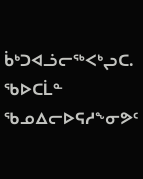ᑳᒃᑐᐊᓘᓕᖅᐸᒃᖢᑕ.
ᖃᐅᑕᒫᓐ ᖃᓄᐃᓕᐅᕋᓱᖕᓂᕗᑦ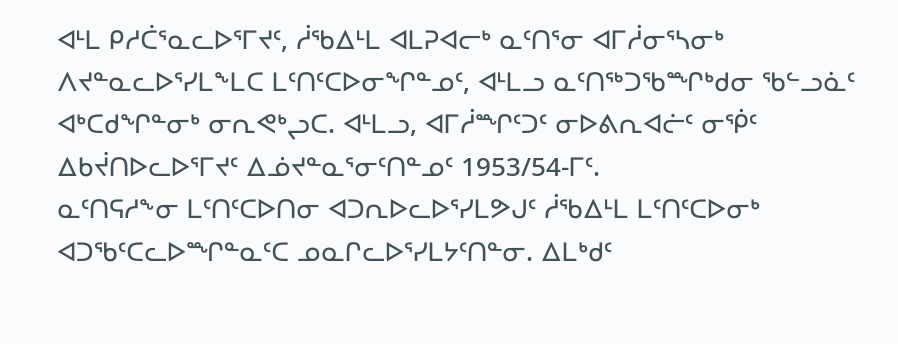ᐊᒻᒪ ᑭᓱᑖᕐᓇᓚᐅᕐᒥᔪᑦ, ᓲᖃᐃᒻᒪ ᐊᒪᕈᐊᓕᒃ ᓇᑦᑎᕐᓂ ᐊᒥᓲᓂᕐᓴᓂᒃ ᐱᔪᓐᓇᓚᐅᕐᓯᒪᖕᒪᑕ ᒪᑦᑎᑦᑕᐅᓂᖏᓐᓄᑦ, ᐊᒻᒪᓗ ᓇᑦᑎᖅᑐᖃᙱᒃᑯᓂ ᖃᓪᓗᓈᑦ ᐊᒃᑕᑯᖏᓐᓂᒃ ᓂᕆᕙᒃᖢᑕ. ᐊᒻᒪᓗ, ᐊᒥᓲᙱᑦᑐᑦ ᓂᐅᕕᕆᐊᓖᑦ ᓂᖀᑦ ᐃᑲᔫᑎᐅᓚᐅᕐᒥᔪᑦ ᐃᓅᔪᓐᓇᕐᓂᑦᑎᓐᓄᑦ 1953/54-ᒥᑦ.
ᓇᑦᑎᕋᓱᖕᓂ ᒪᑦᑎᑦᑕᐅᑎᓂ ᐊᑐᕆᐅᓚᐅᕐᓯᒪᕗᒍᑦ ᓲᖃᐃᒻᒪ ᒪᑦᑎᑦᑕᐅᓂᒃ ᐊᑐᖃᑦᑕᓚᐅᙱᓐᓇᑦᑕ ᓄᓇᒋᓚᐅᕐᓯᒪᔭᑦᑎᓐᓂ. ᐃᒪᒃᑯᑦ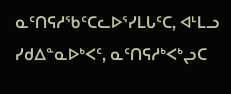ᓇᑦᑎᕋᓱᖃᑦᑕᓚᐅᕐᓯᒪᒐᑦᑕ, ᐊᒻᒪᓗ ᓯᑯᐃᓐᓇᐅᒃᐸᑦ, ᓇᑦᑎᕋᓱᒃᐸᒃᖢᑕ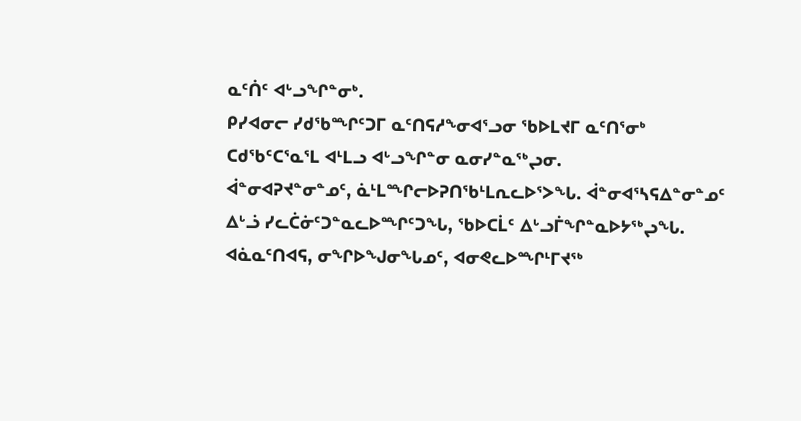ᓇᑦᑏᑦ ᐊᒡᓗᖏᓐᓂᒃ.
ᑭᓯᐊᓂᓕ ᓯᑯᖃᙱᑦᑐᒥ ᓇᑦᑎᕋᓱᖕᓂᐊᕐᓗᓂ ᖃᐅᒪᔪᒥ ᓇᑦᑎᕐᓂᒃ ᑕᑯᖃᑦᑕᕐᓇᕐᒪ ᐊᒻᒪᓗ ᐊᒡᓗᖏᓐᓂ ᓇᓂᓯᓐᓇᖅᖢᓂ.
ᐋᓐᓂᐊᕈᔪᓐᓂᓐᓄᑦ, ᓈᒻᒪᙱᓕᐅᕈᑎᖃᒻᒪᕆᓚᐅᕐᐳᖓ. ᐋᓐᓂᐊᕐᓴᕋᐃᓐᓂᓐᓄᑦ ᐃᒡᓘ ᓯᓚᑖᓃᑦᑐᓐᓇᓚᐅᙱᑦᑐᖓ, ᖃᐅᑕᒫᑦ ᐃᒡᓗᒦᖏᓐᓇᐅᔭᖅᖢᖓ.
ᐊᓈᓇᑦᑎᐊᕋ, ᓂᖏᐅᖑᓂᖓᓄᑦ, ᐊᓂᕙᓚᐅᙱᒻᒥᔪᖅ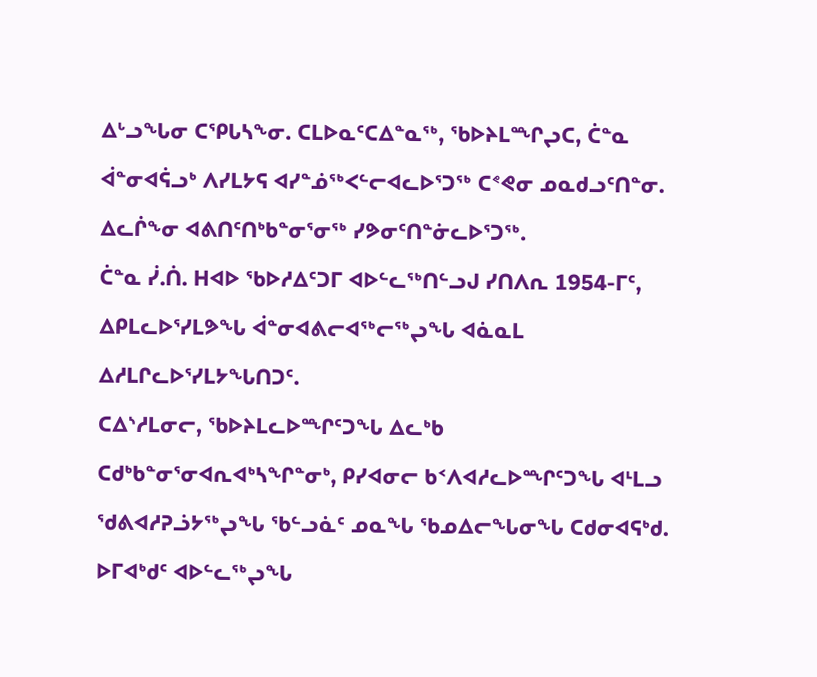ᐃᒡᓗᖓᓂ ᑕᕿᒐᓴᖕᓂ. ᑕᒪᐅᓇᑦᑕᐃᓐᓇᖅ, ᖃᐅᔨᒪᙱᖢᑕ, ᑖᓐᓇ ᐋᓐᓂᐊᕌᓗᒃ ᐱᓯᒪᔭᕋ ᐊᓯᓐᓅᖅᐸᓪᓕᐊᓚᐅᕐᑐᖅ ᑕᕝᕙᓂ ᓄᓇᑯᓗᑦᑎᓐᓂ. ᐃᓚᒌᖕᓂ ᐊᕕᑎᑦᑎᒃᑲᓐᓂᕐᓂᖅ ᓯᕗᓂᑦᑎᓐᓃᓚᐅᕐᑐᖅ.
ᑖᓐᓇ ᓰ.ᑏ. ᕼᐊᐅ ᖃᐅᓱᐃᑦᑐᒥ ᐊᐅᓪᓚᖅᑎᓪᓗᒍ ᓯᑎᐱᕆ 1954-ᒥᑦ, ᐃᑭᒪᓚᐅᕐᓯᒪᕗᖓ ᐋᓐᓂᐊᕕᓕᐊᖅᓕᖅᖢᖓ ᐊᓈᓇᒪ ᐃᓱᒪᒋᓚᐅᕐᓯᒪᔭᖓᑎᑐᑦ.
ᑕᐃᔅᓱᒪᓂᓕ, ᖃᐅᔨᒪᓚᐅᙱᑦᑐᖓ ᐃᓚᒃᑲ ᑕᑯᒃᑲᓐᓂᕐᓂᐊᕆᐊᒃᓴᖏᓐᓂᒃ, ᑭᓯᐊᓂᓕ ᑲᑉᐱᐊᓱᓚᐅᙱᑦᑐᖓ ᐊᒻᒪᓗ ᖁᕕᐊᓱᕈᓘᔭᖅᖢᖓ ᖃᓪᓗᓈᑦ ᓄᓇᖓ ᖃᓄᐃᓕᖓᓂᖓ ᑕᑯᓂᐊᕋᒃᑯ. ᐅᒥᐊᒃᑯᑦ ᐊᐅᓪᓚᖅᖢᖓ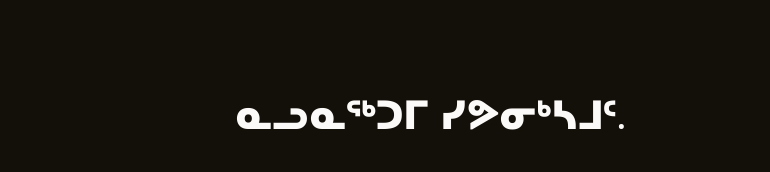ᓇᓗᓇᖅᑐᒥ ᓯᕗᓂᒃᓴᒧᑦ.